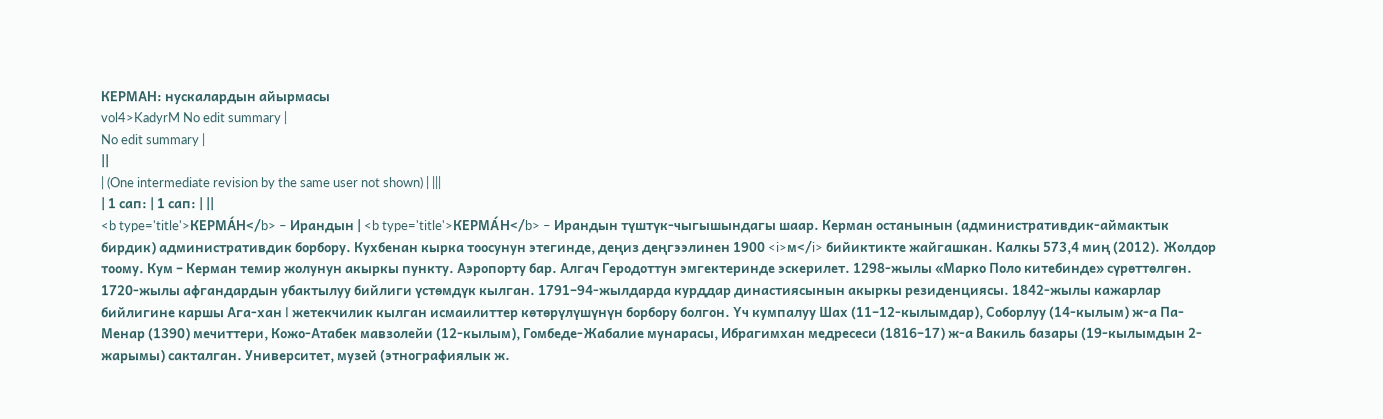КЕРМАН: нускалардын айырмасы
vol4>KadyrM No edit summary |
No edit summary |
||
| (One intermediate revision by the same user not shown) | |||
| 1 сап: | 1 сап: | ||
<b type='title'>КЕРМА́Н</b> – Ирандын | <b type='title'>КЕРМА́Н</b> – Ирандын түштүк-чыгышындагы шаар. Керман останынын (административдик-аймактык бирдик) административдик борбору. Кухбенан кырка тоосунун этегинде, деңиз деңгээлинен 1900 <i>м</i> бийиктикте жайгашкан. Калкы 573,4 миң (2012). Жолдор тоому. Кум – Керман темир жолунун акыркы пункту. Аэропорту бар. Алгач Геродоттун эмгектеринде эскерилет. 1298-жылы «Марко Поло китебинде» сүрөттөлгөн. 1720-жылы афгандардын убактылуу бийлиги үстөмдүк кылган. 1791–94-жылдарда курддар династиясынын акыркы резиденциясы. 1842-жылы кажарлар бийлигине каршы Ага-хан I жетекчилик кылган исмаилиттер көтөрүлүшүнүн борбору болгон. Үч кумпалуу Шах (11–12-кылымдар), Соборлуу (14-кылым) ж-а Па-Менар (1390) мечиттери, Кожо-Атабек мавзолейи (12-кылым), Гомбеде-Жабалие мунарасы, Ибрагимхан медресеси (1816–17) ж-а Вакиль базары (19-кылымдын 2-жарымы) сакталган. Университет, музей (этнографиялык ж.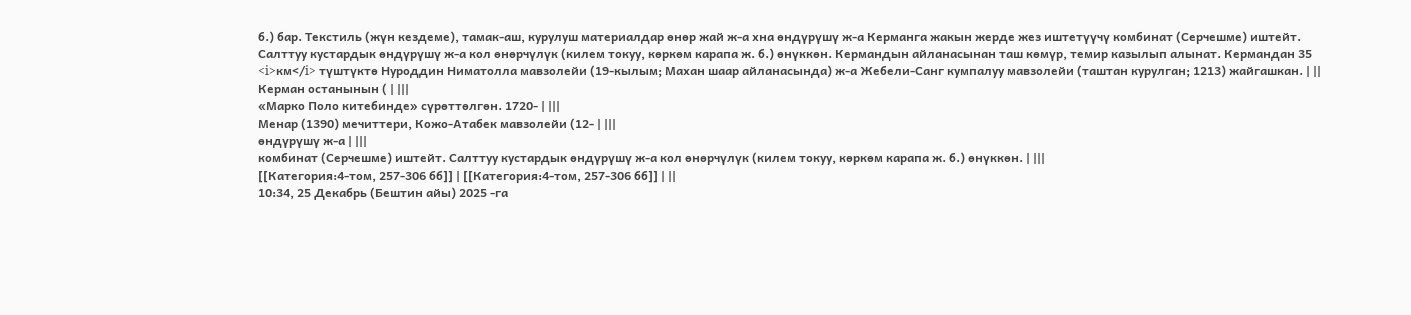б.) бар. Текстиль (жүн кездеме), тамак-аш, курулуш материалдар өнөр жай ж-а хна өндүрүшү ж-а Керманга жакын жерде жез иштетүүчү комбинат (Серчешме) иштейт. Салттуу кустардык өндүрүшү ж-а кол өнөрчүлүк (килем токуу, көркөм карапа ж. б.) өнүккөн. Кермандын айланасынан таш көмүр, темир казылып алынат. Кермандан 35 <i>км</i> түштүктө Нуроддин Ниматолла мавзолейи (19-кылым; Махан шаар айланасында) ж-а Жебели-Санг кумпалуу мавзолейи (таштан курулган; 1213) жайгашкан. | ||
Керман останынын ( | |||
«Марко Поло китебинде» сүрөттөлгөн. 1720- | |||
Менар (1390) мечиттери, Кожо-Атабек мавзолейи (12- | |||
өндүрүшү ж-а | |||
комбинат (Серчешме) иштейт. Салттуу кустардык өндүрүшү ж-а кол өнөрчүлүк (килем токуу, көркөм карапа ж. б.) өнүккөн. | |||
[[Категория:4-том, 257-306 бб]] | [[Категория:4-том, 257-306 бб]] | ||
10:34, 25 Декабрь (Бештин айы) 2025 -га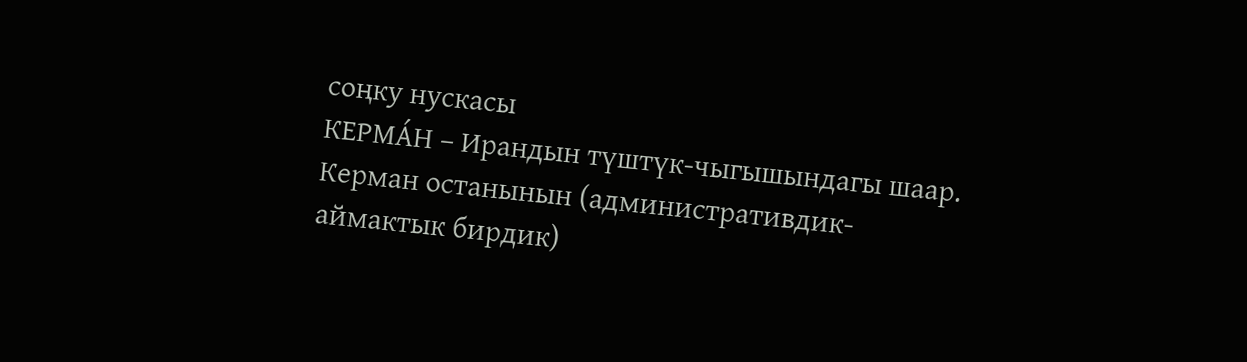соңку нускасы
КЕРМА́Н – Ирандын түштүк-чыгышындагы шаар. Керман останынын (административдик-аймактык бирдик)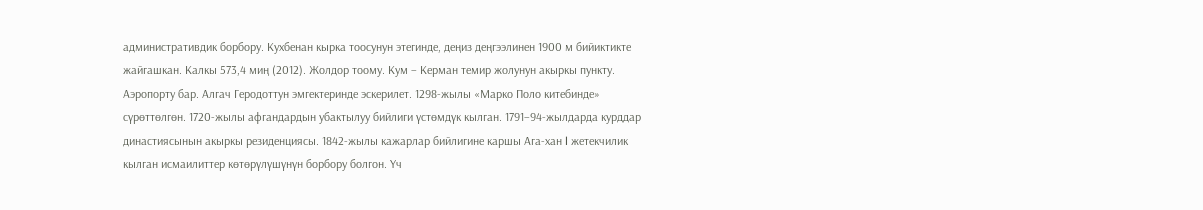административдик борбору. Кухбенан кырка тоосунун этегинде, деңиз деңгээлинен 1900 м бийиктикте жайгашкан. Калкы 573,4 миң (2012). Жолдор тоому. Кум – Керман темир жолунун акыркы пункту. Аэропорту бар. Алгач Геродоттун эмгектеринде эскерилет. 1298-жылы «Марко Поло китебинде» сүрөттөлгөн. 1720-жылы афгандардын убактылуу бийлиги үстөмдүк кылган. 1791–94-жылдарда курддар династиясынын акыркы резиденциясы. 1842-жылы кажарлар бийлигине каршы Ага-хан I жетекчилик кылган исмаилиттер көтөрүлүшүнүн борбору болгон. Үч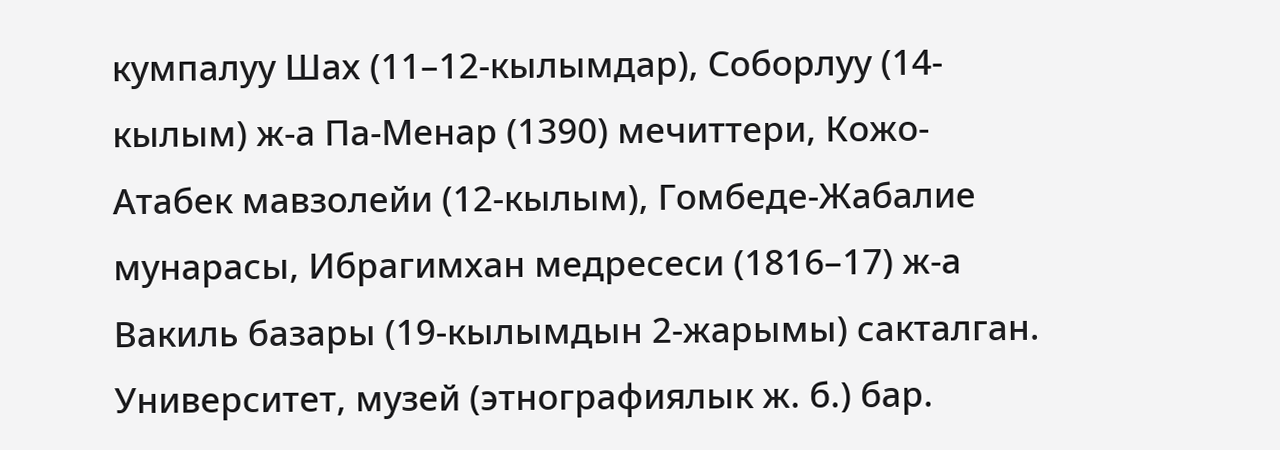кумпалуу Шах (11–12-кылымдар), Соборлуу (14-кылым) ж-а Па-Менар (1390) мечиттери, Кожо-Атабек мавзолейи (12-кылым), Гомбеде-Жабалие мунарасы, Ибрагимхан медресеси (1816–17) ж-а Вакиль базары (19-кылымдын 2-жарымы) сакталган. Университет, музей (этнографиялык ж. б.) бар.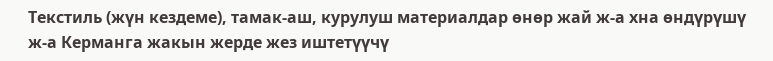Текстиль (жүн кездеме), тамак-аш, курулуш материалдар өнөр жай ж-а хна өндүрүшү ж-а Керманга жакын жерде жез иштетүүчү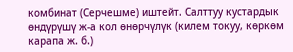комбинат (Серчешме) иштейт. Салттуу кустардык өндүрүшү ж-а кол өнөрчүлүк (килем токуу, көркөм карапа ж. б.)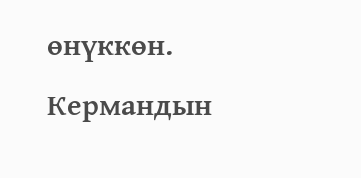өнүккөн. Кермандын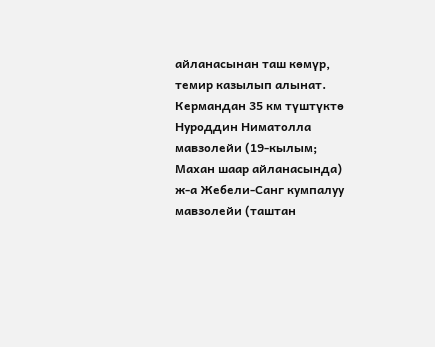айланасынан таш көмүр, темир казылып алынат. Кермандан 35 км түштүктө Нуроддин Ниматолла мавзолейи (19-кылым; Махан шаар айланасында) ж-а Жебели-Санг кумпалуу мавзолейи (таштан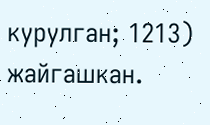курулган; 1213) жайгашкан.